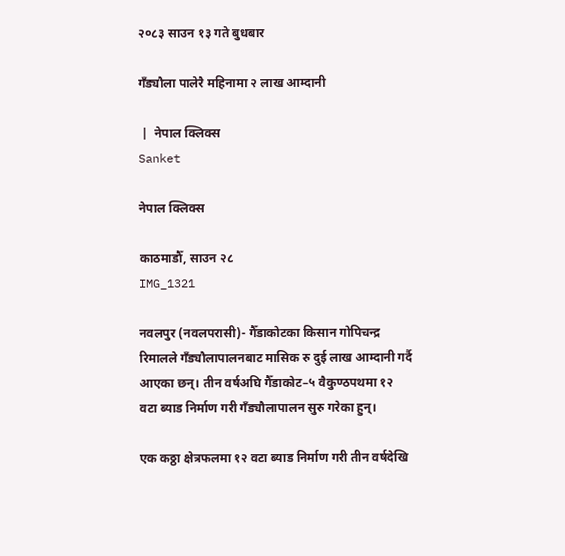२०८३ साउन १३ गते बुधबार

गँड्यौला पालेरै महिनामा २ लाख आम्दानी

 |  नेपाल क्लिक्स
Sanket

नेपाल क्लिक्स

काठमाडौँ, साउन २८
IMG_1321

नवलपुर (नवलपरासी)- गैँडाकोटका किसान गोपिचन्द्र रिमालले गँड्यौलापालनबाट मासिक रु दुई लाख आम्दानी गर्दै आएका छन्। तीन वर्षअघि गैँडाकोट–५ वैकुण्ठपथमा १२ वटा ब्याड निर्माण गरी गँड्यौलापालन सुरु गरेका हुन्।

एक कठ्ठा क्षेत्रफलमा १२ वटा ब्याड निर्माण गरी तीन वर्षदेखि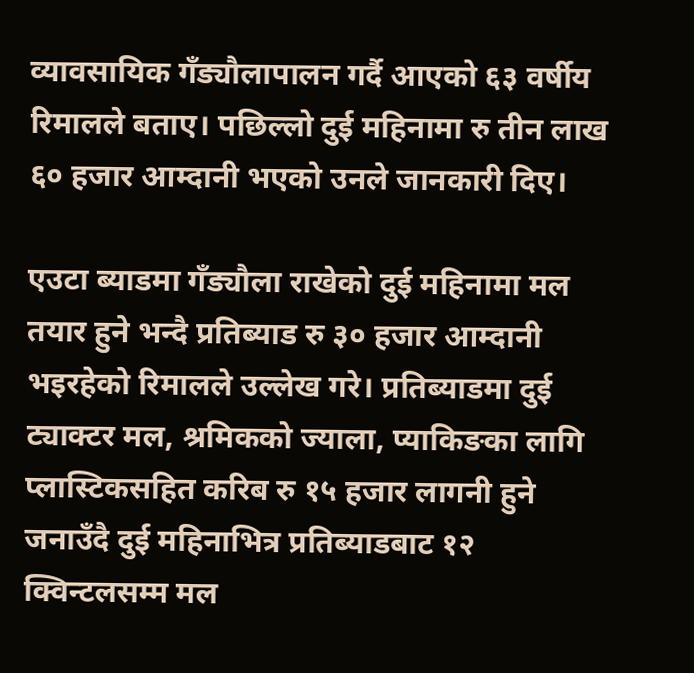व्यावसायिक गँड्यौलापालन गर्दै आएको ६३ वर्षीय रिमालले बताए। पछिल्लो दुई महिनामा रु तीन लाख ६० हजार आम्दानी भएको उनले जानकारी दिए।

एउटा ब्याडमा गँड्यौला राखेको दुई महिनामा मल तयार हुने भन्दै प्रतिब्याड रु ३० हजार आम्दानी भइरहेको रिमालले उल्लेख गरे। प्रतिब्याडमा दुई ट्याक्टर मल, श्रमिकको ज्याला, प्याकिङका लागि प्लास्टिकसहित करिब रु १५ हजार लागनी हुने जनाउँदै दुई महिनाभित्र प्रतिब्याडबाट १२ क्विन्टलसम्म मल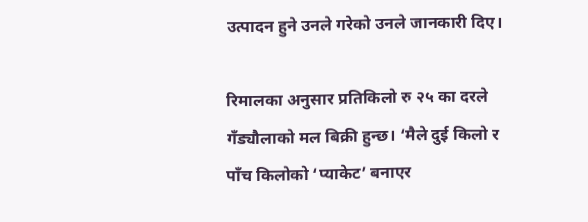उत्पादन हुने उनले गरेको उनले जानकारी दिए।

रिमालका अनुसार प्रतिकिलो रु २५ का दरले गँड्यौलाको मल बिक्री हुन्छ। ‘मैले दुई किलो र पाँच किलोको ‘प्याकेट’ बनाएर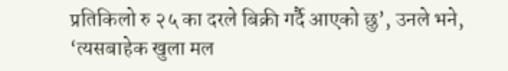प्रतिकिलो रु २५ का दरले बिक्री गर्दै आएको छु’, उनले भने, ‘त्यसबाहेक खुला मल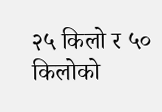२५ किलो र ५० किलोको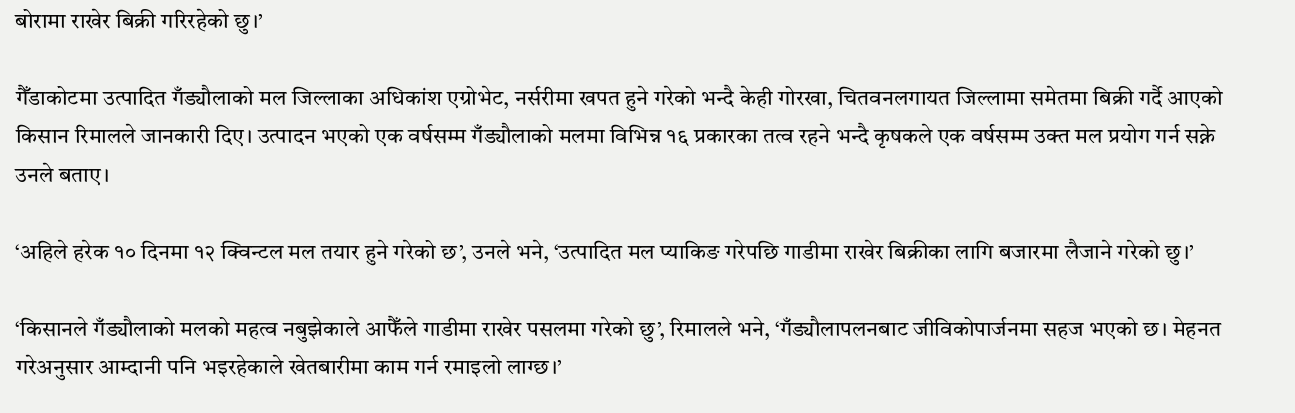बोरामा राखेर बिक्री गरिरहेको छु।’

गैँडाकोटमा उत्पादित गँड्यौलाको मल जिल्लाका अधिकांश एग्रोभेट, नर्सरीमा खपत हुने गरेको भन्दै केही गोरखा, चितवनलगायत जिल्लामा समेतमा बिक्री गर्दै आएको किसान रिमालले जानकारी दिए। उत्पादन भएको एक वर्षसम्म गँड्यौलाको मलमा विभिन्न १६ प्रकारका तत्व रहने भन्दै कृषकले एक वर्षसम्म उक्त मल प्रयोग गर्न सक्ने उनले बताए।

‘अहिले हरेक १० दिनमा १२ क्विन्टल मल तयार हुने गरेको छ’, उनले भने, ‘उत्पादित मल प्याकिङ गरेपछि गाडीमा राखेर बिक्रीका लागि बजारमा लैजाने गरेको छु।’

‘किसानले गँड्यौलाको मलको महत्व नबुझेकाले आफैँले गाडीमा राखेर पसलमा गरेको छु’, रिमालले भने, ‘गँड्यौलापलनबाट जीविकोपार्जनमा सहज भएको छ। मेहनत गरेअनुसार आम्दानी पनि भइरहेकाले खेतबारीमा काम गर्न रमाइलो लाग्छ।’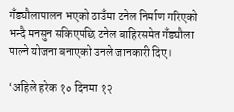गँड्यौलापालन भएको ठाउँमा टनेल निर्माण गरिएको भन्दै मनसुन सकिएपछि टनेल बाहिरसमेत गँड्यौला पाल्ने योजना बनाएको उनले जानकारी दिए।

‘अहिले हरेक १० दिनमा १२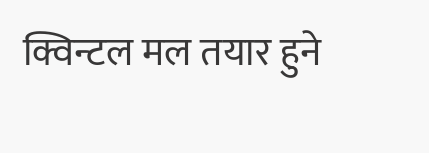क्विन्टल मल तयार हुने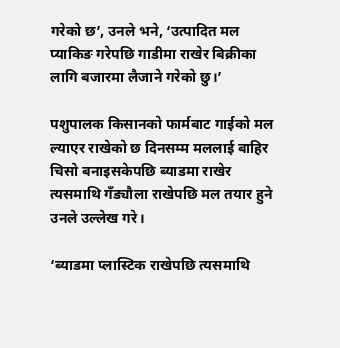गरेको छ’, उनले भने, ‘उत्पादित मल प्याकिङ गरेपछि गाडीमा राखेर बिक्रीका लागि बजारमा लैजाने गरेको छु।’

पशुपालक किसानको फार्मबाट गाईको मल ल्याएर राखेको छ दिनसम्म मललाई बाहिर चिसो बनाइसकेपछि ब्याडमा राखेर त्यसमाथि गँड्यौला राखेपछि मल तयार हुने उनले उल्लेख गरे।

‘ब्याडमा प्लास्टिक राखेपछि त्यसमाथि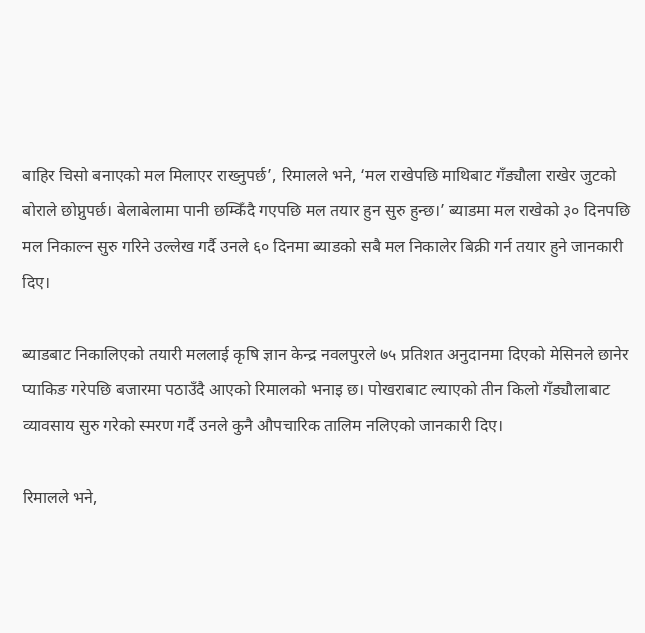बाहिर चिसो बनाएको मल मिलाएर राख्नुपर्छ’, रिमालले भने, ‘मल राखेपछि माथिबाट गँड्यौला राखेर जुटको बोराले छोप्नुपर्छ। बेलाबेलामा पानी छम्किँदै गएपछि मल तयार हुन सुरु हुन्छ।’ ब्याडमा मल राखेको ३० दिनपछि मल निकाल्न सुरु गरिने उल्लेख गर्दै उनले ६० दिनमा ब्याडको सबै मल निकालेर बिक्री गर्न तयार हुने जानकारी दिए।

ब्याडबाट निकालिएको तयारी मललाई कृषि ज्ञान केन्द्र नवलपुरले ७५ प्रतिशत अनुदानमा दिएको मेसिनले छानेर प्याकिङ गरेपछि बजारमा पठाउँदै आएको रिमालको भनाइ छ। पोखराबाट ल्याएको तीन किलो गँड्यौलाबाट व्यावसाय सुरु गरेको स्मरण गर्दै उनले कुनै औपचारिक तालिम नलिएको जानकारी दिए।

रिमालले भने,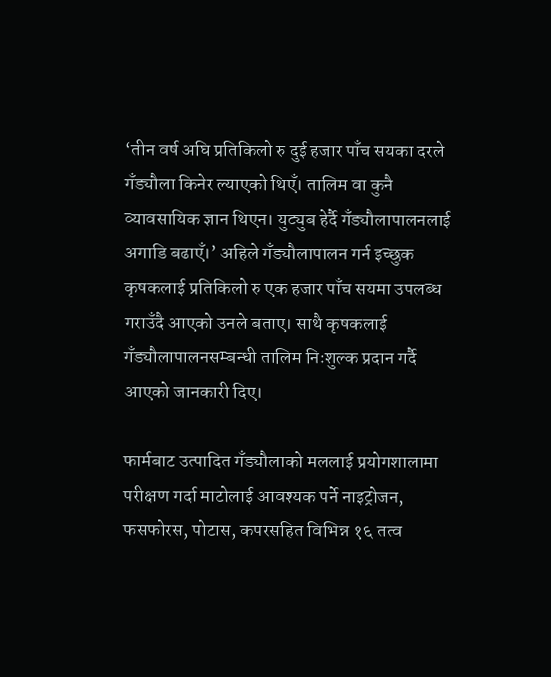‘तीन वर्ष अघि प्रतिकिलो रु दुई हजार पाँच सयका दरले गँड्यौला किनेर ल्याएको थिएँ। तालिम वा कुनै व्यावसायिक ज्ञान थिएन। युट्युब हेर्दै गँड्यौलापालनलाई अगाडि बढाएँ।’ अहिले गँड्यौलापालन गर्न इच्छुक कृषकलाई प्रतिकिलो रु एक हजार पाँच सयमा उपलब्ध गराउँदै आएको उनले बताए। साथै कृषकलाई गँड्यौलापालनसम्बन्धी तालिम निःशुल्क प्रदान गर्दै आएको जानकारी दिए।

फार्मबाट उत्पादित गँड्यौलाको मललाई प्रयोगशालामा परीक्षण गर्दा माटोलाई आवश्यक पर्ने नाइट्रोजन, फसफोरस, पोटास, कपरसहित विभिन्न १६ तत्व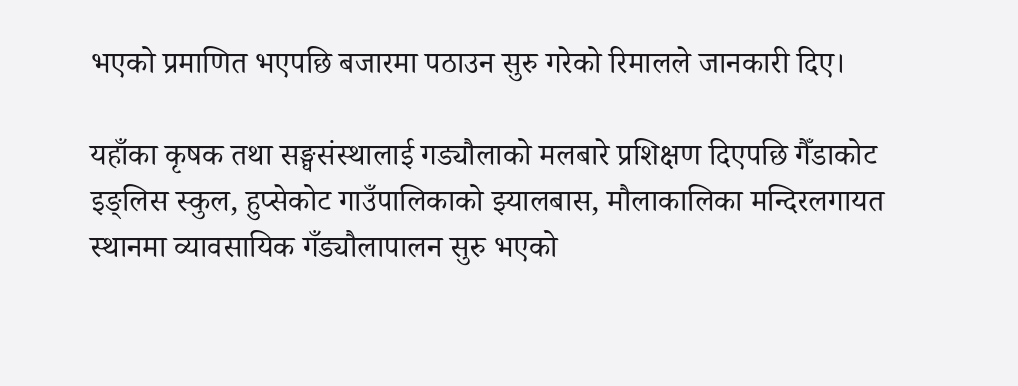भएको प्रमाणित भएपछि बजारमा पठाउन सुरु गरेको रिमालले जानकारी दिए।

यहाँका कृषक तथा सङ्घसंस्थालाई गड्यौलाको मलबारे प्रशिक्षण दिएपछि गैँडाकोट इङ्लिस स्कुल, हुप्सेकोट गाउँपालिकाको झ्यालबास, मौलाकालिका मन्दिरलगायत स्थानमा व्यावसायिक गँड्यौलापालन सुरु भएको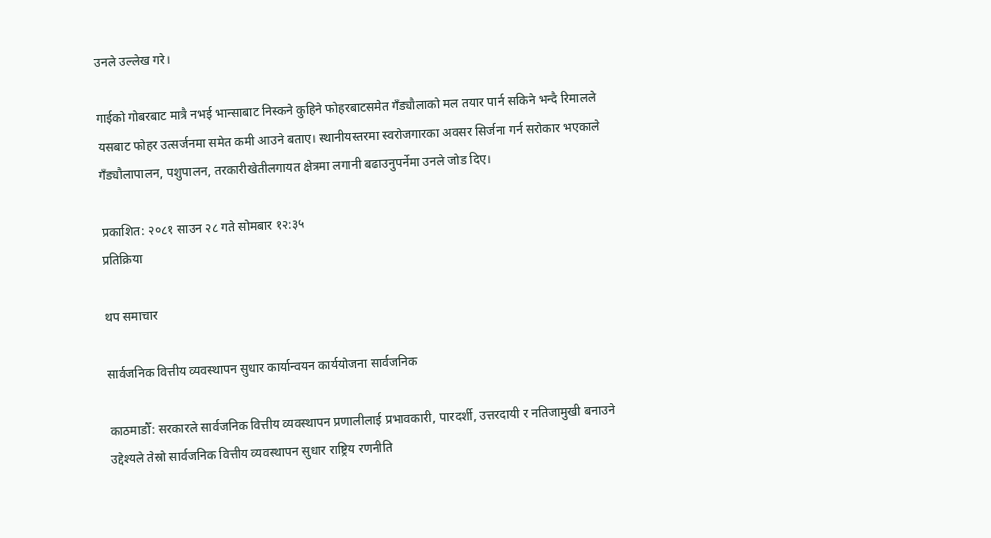उनले उल्लेख गरे।

गाईको गोबरबाट मात्रै नभई भान्साबाट निस्कने कुहिने फोहरबाटसमेत गँड्यौलाको मल तयार पार्न सकिने भन्दै रिमालले यसबाट फोहर उत्सर्जनमा समेत कमी आउने बताए। स्थानीयस्तरमा स्वरोजगारका अवसर सिर्जना गर्न सरोकार भएकाले गँड्यौलापालन, पशुपालन, तरकारीखेतीलगायत क्षेत्रमा लगानी बढाउनुपर्नेमा उनले जोड दिए।

प्रकाशित: २०८१ साउन २८ गते सोमबार १२:३५
प्रतिक्रिया

थप समाचार

सार्वजनिक वित्तीय व्यवस्थापन सुधार कार्यान्वयन कार्ययोजना सार्वजनिक

काठमाडौँ: सरकारले सार्वजनिक वित्तीय व्यवस्थापन प्रणालीलाई प्रभावकारी, पारदर्शी, उत्तरदायी र नतिजामुखी बनाउने उद्देश्यले तेस्रो सार्वजनिक वित्तीय व्यवस्थापन सुधार राष्ट्रिय रणनीति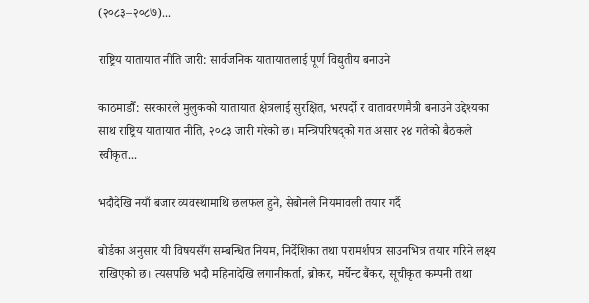(२०८३–२०८७)...

राष्ट्रिय यातायात नीति जारी: सार्वजनिक यातायातलाई पूर्ण विद्युतीय बनाउने

काठमाडौँ: सरकारले मुलुकको यातायात क्षेत्रलाई सुरक्षित, भरपर्दो र वातावरणमैत्री बनाउने उद्देश्यका साथ राष्ट्रिय यातायात नीति, २०८३ जारी गरेको छ। मन्त्रिपरिषद्को गत असार २४ गतेको बैठकले स्वीकृत...

भदौदेखि नयाँ बजार व्यवस्थामाथि छलफल हुने, सेबोनले नियमावली तयार गर्दै

बोर्डका अनुसार यी विषयसँग सम्बन्धित नियम, निर्देशिका तथा परामर्शपत्र साउनभित्र तयार गरिने लक्ष्य राखिएको छ। त्यसपछि भदौ महिनादेखि लगानीकर्ता, ब्रोकर, मर्चेन्ट बैंकर, सूचीकृत कम्पनी तथा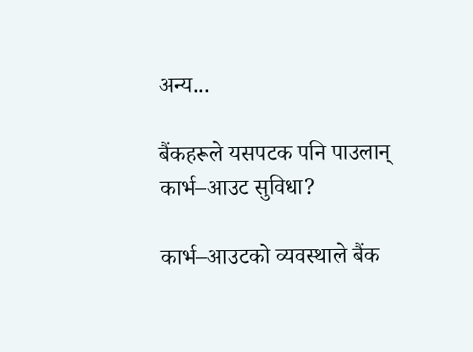अन्य...

बैंकहरूले यसपटक पनि पाउलान् कार्भ–आउट सुविधा?

कार्भ–आउटको व्यवस्थाले बैंक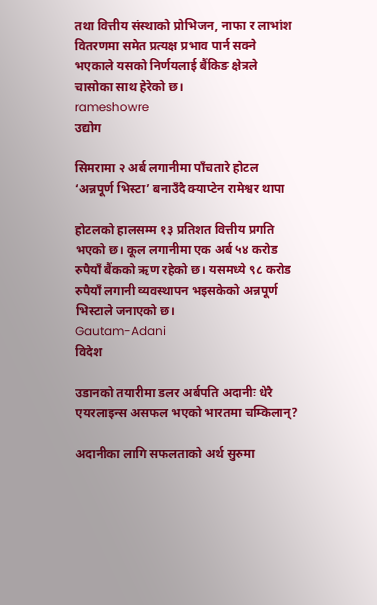तथा वित्तीय संस्थाको प्रोभिजन, नाफा र लाभांश वितरणमा समेत प्रत्यक्ष प्रभाव पार्न सक्ने भएकाले यसको निर्णयलाई बैंकिङ क्षेत्रले चासोका साथ हेरेको छ।
rameshowre
उद्योग

सिमरामा २ अर्ब लगानीमा पाँचतारे होटल ‘अन्नपूर्ण भिस्टा’ बनाउँदै क्याप्टेन रामेश्वर थापा

होटलको हालसम्म १३ प्रतिशत वित्तीय प्रगति भएको छ। कूल लगानीमा एक अर्ब ५४ करोड रुपैयाँ बैंकको ऋण रहेको छ। यसमध्ये ९८ करोड रुपैयाँ लगानी व्यवस्थापन भइसकेको अन्नपूर्ण भिस्टाले जनाएको छ।
Gautam-Adani
विदेश

उडानको तयारीमा डलर अर्बपति अदानीः धेरै एयरलाइन्स असफल भएको भारतमा चम्किलान्?

अदानीका लागि सफलताको अर्थ सुरुमा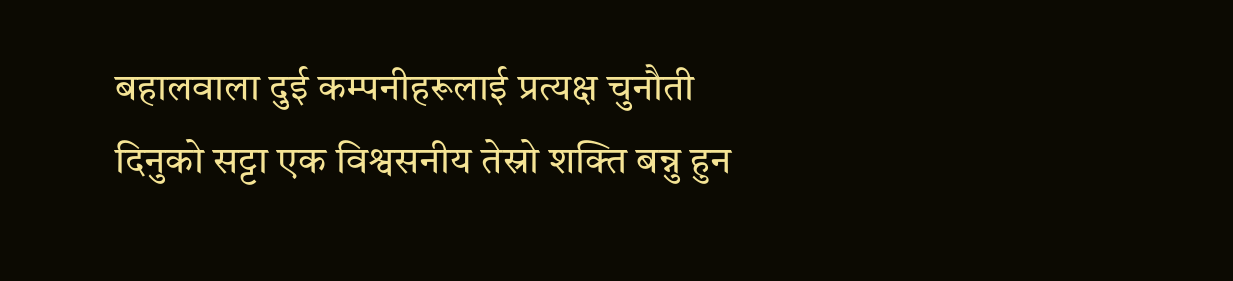बहालवाला दुई कम्पनीहरूलाई प्रत्यक्ष चुनौती दिनुको सट्टा एक विश्वसनीय तेस्रो शक्ति बन्नु हुन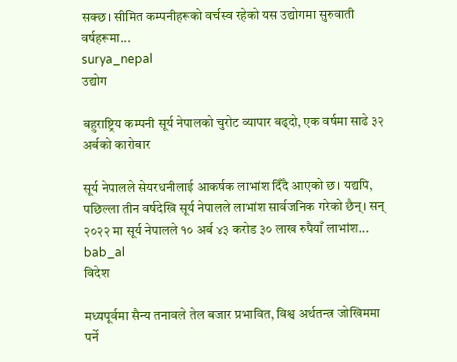सक्छ। सीमित कम्पनीहरूको वर्चस्व रहेको यस उद्योगमा सुरुवाती वर्षहरूमा...
surya_nepal
उद्योग

बहुराष्ट्रिय कम्पनी सूर्य नेपालको चुरोट व्यापार बढ्दो, एक वर्षमा साढे ३२ अर्बको कारोबार

सूर्य नेपालले सेयरधनीलाई आकर्षक लाभांश दिँदै आएको छ। यद्यपि, पछिल्ला तीन वर्षदेखि सूर्य नेपालले लाभांश सार्वजनिक गरेको छैन्। सन् २०२२ मा सूर्य नेपालले १० अर्ब ४३ करोड ३० लाख रुपैयाँ लाभांश...
bab_al
विदेश

मध्यपूर्वमा सैन्य तनावले तेल बजार प्रभावित, विश्व अर्थतन्त्र जोखिममा पर्ने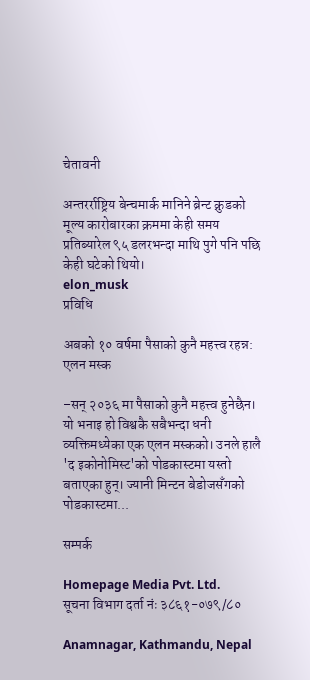चेतावनी

अन्तरर्राष्ट्रिय बेन्चमार्क मानिने ब्रेन्ट क्रुडको मूल्य कारोबारका क्रममा केही समय प्रतिब्यारेल ९५ डलरभन्दा माथि पुगे पनि पछि केही घटेको थियो।
elon_musk
प्रविधि

अबको १० वर्षमा पैसाको कुनै महत्त्व रहन्न: एलन मस्क

–सन् २०३६ मा पैसाको कुनै महत्त्व हुनेछैन। यो भनाइ हो विश्वकै सबैभन्दा धनी व्यक्तिमध्येका एक एलन मस्कको। उनले हालै 'द इकोनोमिस्ट'को पोडकास्टमा यस्तो बताएका हुन्। ज्यानी मिन्टन बेडोजसँगको पोडकास्टमा...

सम्पर्क

Homepage Media Pvt. Ltd.
सूचना विभाग दर्ता नंः ३८६१-०७९/८०

Anamnagar, Kathmandu, Nepal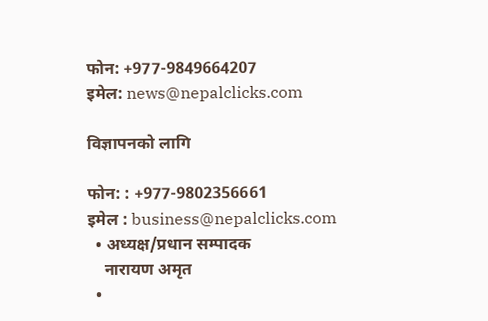फोन: +977-9849664207
इमेल: news@nepalclicks.com

विज्ञापनको लागि

फोन: : +977-9802356661
इमेल : business@nepalclicks.com
  • अध्यक्ष/प्रधान सम्पादक
    नारायण अमृत
  •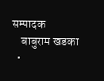सम्पादक
    बाबुराम खडका
  •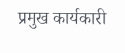प्रमुख कार्यकारी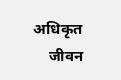अधिकृत
    जीवन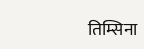तिम्सिना